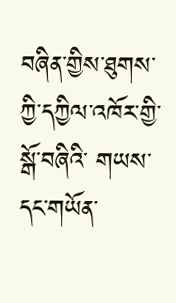བཞིན་གྱིས་ཐུགས་ཀྱི་དཀྱིལ་འཁོར་གྱི་སྒོ་བཞིའི་ གཡས་དང་གཡོན་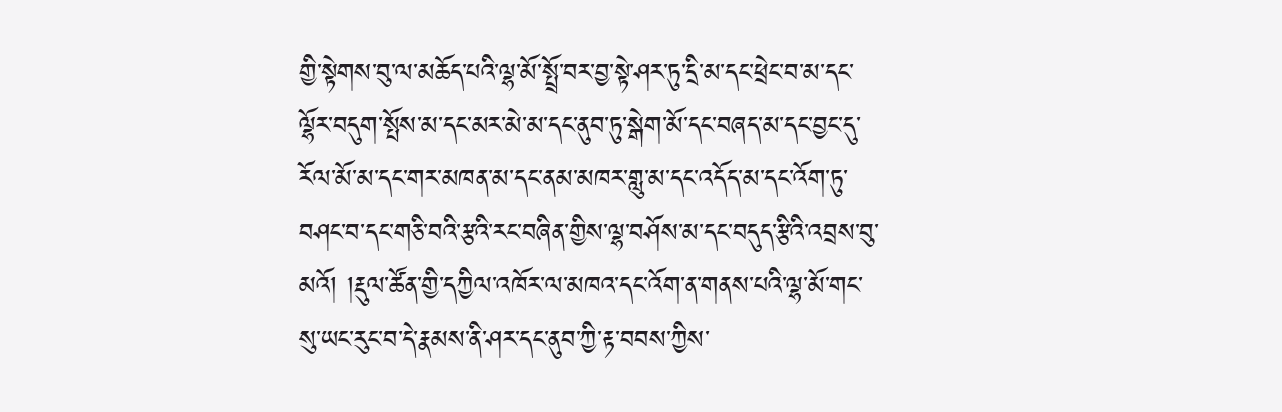གྱི་སྟེགས་བུ་ལ་མཆོད་པའི་ལྷ་མོ་སྤྲོ་བར་བྱ་སྟེ་ཤར་ཏུ་དྲི་མ་དང་ཕྲེང་བ་མ་དང་ལྷོར་བདུག་སྤོས་མ་དང་མར་མེ་མ་དང་ནུབ་ཏུ་སྒེག་མོ་དང་བཞད་མ་དང་བྱང་དུ་རོལ་མོ་མ་དང་གར་མཁན་མ་དང་ནམ་མཁར་གླུ་མ་དང་འདོད་མ་དང་འོག་ཏུ་ བཤང་བ་དང་གཅི་བའི་རྩའི་རང་བཞིན་གྱིས་ལྷ་བཤོས་མ་དང་བདུད་རྩིའི་འབྲས་བུ་མའོ། །རྡུལ་ཚོན་གྱི་དཀྱིལ་འཁོར་ལ་མཁའ་དང་འོག་ན་གནས་པའི་ལྷ་མོ་གང་སུ་ཡང་རུང་བ་དེ་རྣམས་ནི་ཤར་དང་ནུབ་ཀྱི་རྟ་བབས་ཀྱིས་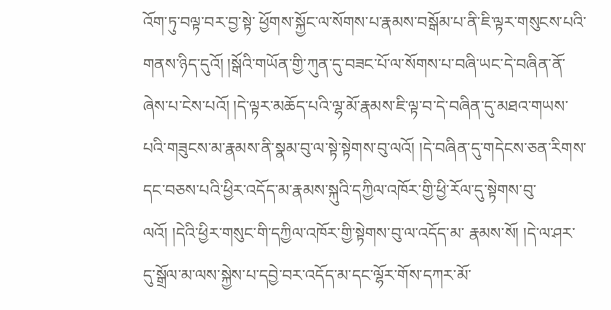འོག་ཏུ་བལྟ་བར་བྱ་སྟེ་ ཕྱོགས་སྐྱོང་ལ་སོགས་པ་རྣམས་བསྒོམ་པ་ནི་ཇི་ལྟར་གསུངས་པའི་གནས་ཉིད་དུའོ། །སྒོའི་གཡོན་གྱི་ཀུན་དུ་བཟང་པོ་ལ་སོགས་པ་བཞི་ཡང་དེ་བཞིན་ནོ་ཞེས་པ་ངེས་པའོ། །དེ་ལྟར་མཆོད་པའི་ལྷ་མོ་རྣམས་ཇི་ལྟ་བ་དེ་བཞིན་དུ་མཐའ་གཡས་ པའི་གཟུངས་མ་རྣམས་ནི་སྣམ་བུ་ལ་སྟེ་སྟེགས་བུ་ལའོ། །དེ་བཞིན་དུ་གདེངས་ཅན་རིགས་དང་བཅས་པའི་ཕྱིར་འདོད་མ་རྣམས་སྐུའི་དཀྱིལ་འཁོར་གྱི་ཕྱི་རོལ་དུ་སྟེགས་བུ་ལའོ། །དེའི་ཕྱིར་གསུང་གི་དཀྱིལ་འཁོར་གྱི་སྟེགས་བུ་ལ་འདོད་མ་ རྣམས་སོ། །དེ་ལ་ཤར་དུ་སྒྲོལ་མ་ལས་སྐྱེས་པ་དབྱེ་བར་འདོད་མ་དང་ལྷོར་གོས་དཀར་མོ་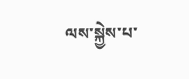ལས་སྐྱེས་པ་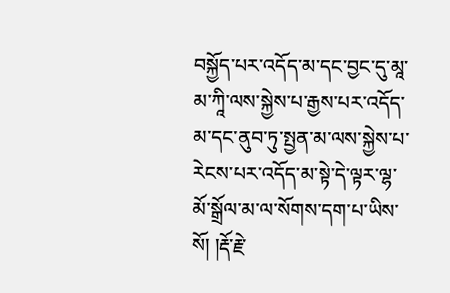བསྐྱོད་པར་འདོད་མ་དང་བྱང་དུ་མཱ་མ་ཀཱི་ལས་སྐྱེས་པ་རྒྱས་པར་འདོད་མ་དང་ནུབ་ཏུ་སྤྱན་མ་ལས་སྐྱེས་པ་རེངས་པར་འདོད་མ་སྟེ་དེ་ལྟར་ལྷ་ མོ་སྒྲོལ་མ་ལ་སོགས་དག་པ་ཡིས་སོ། །རྡོ་རྗེ་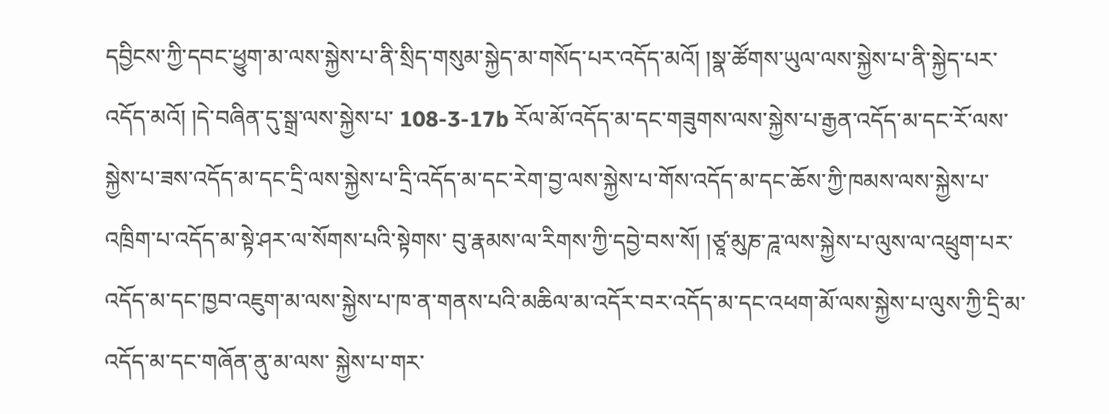དབྱིངས་ཀྱི་དབང་ཕྱུག་མ་ལས་སྐྱེས་པ་ནི་སྲིད་གསུམ་སྐྱེད་མ་གསོད་པར་འདོད་མའོ། །སྣ་ཚོགས་ཡུལ་ལས་སྐྱེས་པ་ནི་སྐྱེད་པར་འདོད་མའོ། །དེ་བཞིན་དུ་སྒྲ་ལས་སྐྱེས་པ་ 108-3-17b རོལ་མོ་འདོད་མ་དང་གཟུགས་ལས་སྐྱེས་པ་རྒྱན་འདོད་མ་དང་རོ་ལས་སྐྱེས་པ་ཟས་འདོད་མ་དང་དྲི་ལས་སྐྱེས་པ་དྲི་འདོད་མ་དང་རེག་བྱ་ལས་སྐྱེས་པ་གོས་འདོད་མ་དང་ཆོས་ཀྱི་ཁམས་ལས་སྐྱེས་པ་འཁྲིག་པ་འདོད་མ་སྟེ་ཤར་ལ་སོགས་པའི་སྟེགས་ བུ་རྣམས་ལ་རིགས་ཀྱི་དབྱེ་བས་སོ། །ཙཱ་མུཎ་ཌཱ་ལས་སྐྱེས་པ་ལུས་ལ་འཕྲུག་པར་འདོད་མ་དང་ཁྱབ་འཇུག་མ་ལས་སྐྱེས་པ་ཁ་ན་གནས་པའི་མཆིལ་མ་འདོར་བར་འདོད་མ་དང་འཕག་མོ་ལས་སྐྱེས་པ་ལུས་ཀྱི་དྲི་མ་འདོད་མ་དང་གཞོན་ནུ་མ་ལས་ སྐྱེས་པ་གར་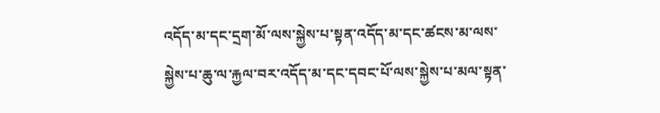འདོད་མ་དང་དྲག་མོ་ལས་སྐྱེས་པ་སྟན་འདོད་མ་དང་ཚངས་མ་ལས་སྐྱེས་པ་ཆུ་ལ་རྐྱལ་བར་འདོད་མ་དང་དབང་པོ་ལས་སྐྱེས་པ་མལ་སྟན་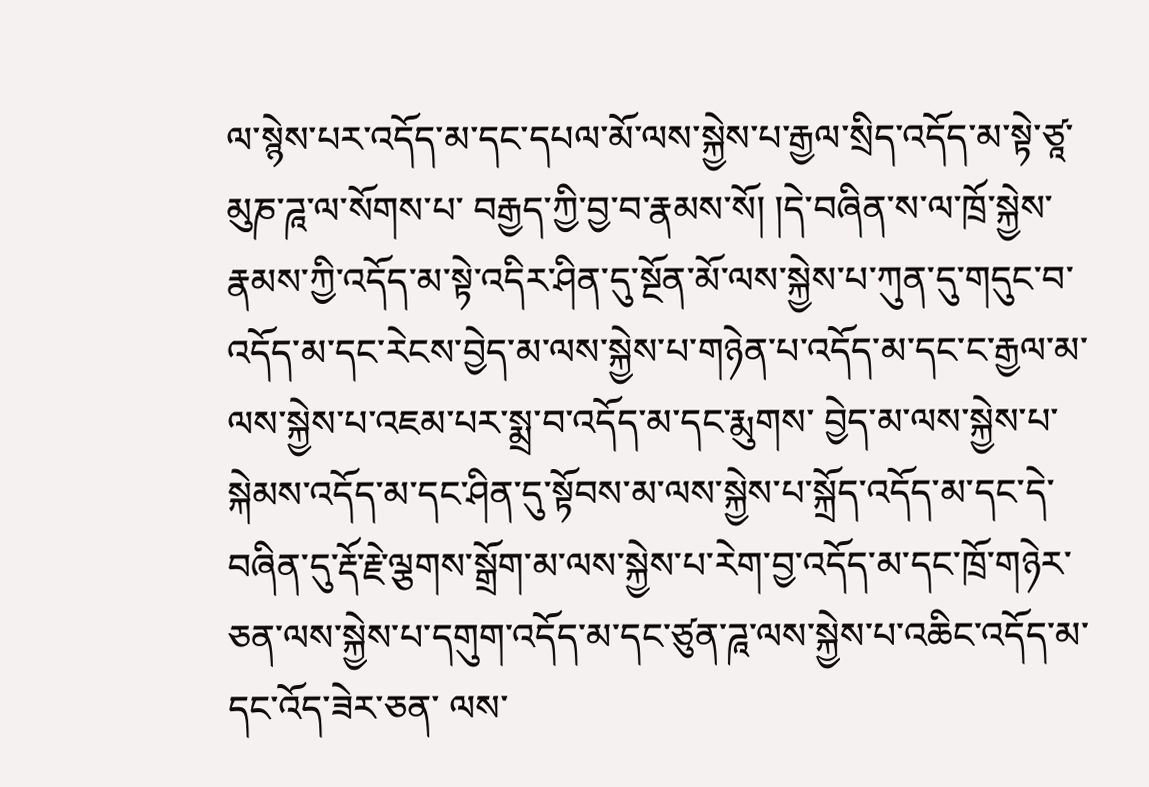ལ་སྙེས་པར་འདོད་མ་དང་དཔལ་མོ་ལས་སྐྱེས་པ་རྒྱལ་སྲིད་འདོད་མ་སྟེ་ཙཱ་མུཎ་ཌཱ་ལ་སོགས་པ་ བརྒྱད་ཀྱི་བྱ་བ་རྣམས་སོ། །དེ་བཞིན་ས་ལ་ཁྲོ་སྐྱེས་རྣམས་ཀྱི་འདོད་མ་སྟེ་འདིར་ཤིན་དུ་སྔོན་མོ་ལས་སྐྱེས་པ་ཀུན་དུ་གདུང་བ་འདོད་མ་དང་རེངས་བྱེད་མ་ལས་སྐྱེས་པ་གཉེན་པ་འདོད་མ་དང་ང་རྒྱལ་མ་ལས་སྐྱེས་པ་འཇམ་པར་སྨྲ་བ་འདོད་མ་དང་རྨུགས་ བྱེད་མ་ལས་སྐྱེས་པ་སྐེམས་འདོད་མ་དང་ཤིན་དུ་སྟོབས་མ་ལས་སྐྱེས་པ་སྐྲོད་འདོད་མ་དང་དེ་བཞིན་དུ་རྡོ་རྗེ་ལྕགས་སྒྲོག་མ་ལས་སྐྱེས་པ་རེག་བྱ་འདོད་མ་དང་ཁྲོ་གཉེར་ཅན་ལས་སྐྱེས་པ་དགུག་འདོད་མ་དང་ཙུན་ཌཱ་ལས་སྐྱེས་པ་འཆིང་འདོད་མ་དང་འོད་ཟེར་ཅན་ ལས་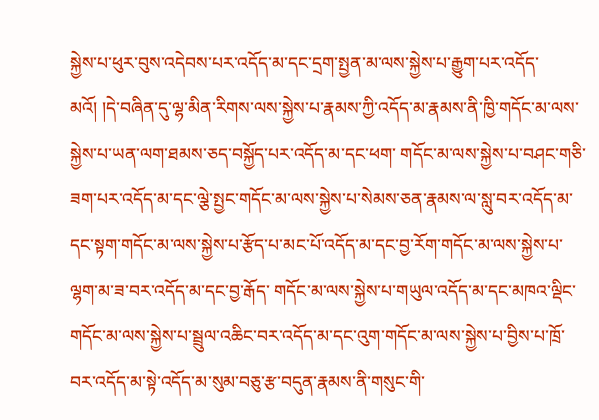སྐྱེས་པ་ཕུར་བུས་འདེབས་པར་འདོད་མ་དང་དྲག་སྤྱན་མ་ལས་སྐྱེས་པ་རྒྱུག་པར་འདོད་མའོ། །དེ་བཞིན་དུ་ལྷ་མིན་རིགས་ལས་སྐྱེས་པ་རྣམས་ཀྱི་འདོད་མ་རྣམས་ནི་ཁྱི་གདོང་མ་ལས་སྐྱེས་པ་ཡན་ལག་ཐམས་ཅད་བསྐྱོད་པར་འདོད་མ་དང་ཕག་ གདོང་མ་ལས་སྐྱེས་པ་བཤང་གཅི་ཟག་པར་འདོད་མ་དང་ལྕེ་སྤྱང་གདོང་མ་ལས་སྐྱེས་པ་སེམས་ཅན་རྣམས་ལ་སླུ་བར་འདོད་མ་དང་སྟག་གདོང་མ་ལས་སྐྱེས་པ་རྩོད་པ་མང་པོ་འདོད་མ་དང་བྱ་རོག་གདོང་མ་ལས་སྐྱེས་པ་ལྷག་མ་ཟ་བར་འདོད་མ་དང་བྱ་རྒོད་ གདོང་མ་ལས་སྐྱེས་པ་གཡུལ་འདོད་མ་དང་མཁའ་ལྡིང་གདོང་མ་ལས་སྐྱེས་པ་སྦྲུལ་འཆིང་བར་འདོད་མ་དང་འུག་གདོང་མ་ལས་སྐྱེས་པ་བྱིས་པ་ཁྲོ་བར་འདོད་མ་སྟེ་འདོད་མ་སུམ་བཅུ་རྩ་བདུན་རྣམས་ནི་གསུང་གི་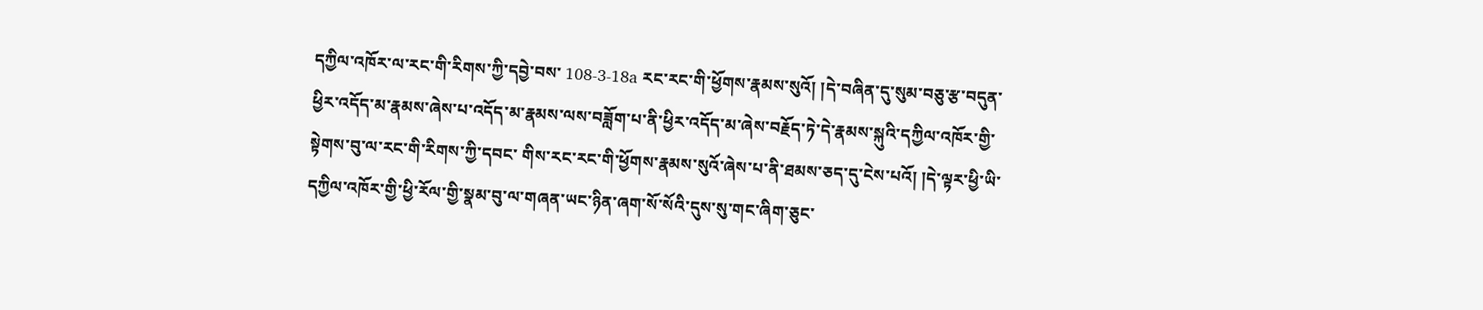དཀྱིལ་འཁོར་ལ་རང་གི་རིགས་ཀྱི་དབྱེ་བས་ 108-3-18a རང་རང་གི་ཕྱོགས་རྣམས་སུའོ། །དེ་བཞིན་དུ་སུམ་བཅུ་རྩ་བདུན་ཕྱིར་འདོད་མ་རྣམས་ཞེས་པ་འདོད་མ་རྣམས་ལས་བཟློག་པ་ནི་ཕྱིར་འདོད་མ་ཞེས་བརྗོད་ཏེ་དེ་རྣམས་སྐུའི་དཀྱིལ་འཁོར་གྱི་སྟེགས་བུ་ལ་རང་གི་རིགས་ཀྱི་དབང་ གིས་རང་རང་གི་ཕྱོགས་རྣམས་སུའོ་ཞེས་པ་ནི་ཐམས་ཅད་དུ་ངེས་པའོ། །དེ་ལྟར་ཕྱི་ཡི་དཀྱིལ་འཁོར་གྱི་ཕྱི་རོལ་གྱི་སྣམ་བུ་ལ་གཞན་ཡང་ཉིན་ཞག་སོ་སོའི་དུས་སུ་གང་ཞིག་ཅུང་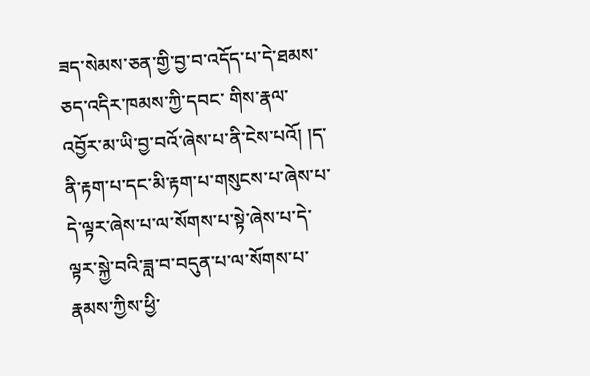ཟད་སེམས་ཅན་གྱི་བྱ་བ་འདོད་པ་དེ་ཐམས་ཅད་འདིར་ཁམས་ཀྱི་དབང་ གིས་རྣལ་འབྱོར་མ་ཡི་བྱ་བའོ་ཞེས་པ་ནི་ངེས་པའོ། །ད་ནི་རྟག་པ་དང་མི་རྟག་པ་གསུངས་པ་ཞེས་པ་དེ་ལྟར་ཞེས་པ་ལ་སོགས་པ་སྟེ་ཞེས་པ་དེ་ལྟར་སྐྱེ་བའི་ཟླ་བ་བདུན་པ་ལ་སོགས་པ་རྣམས་ཀྱིས་ཕྱི་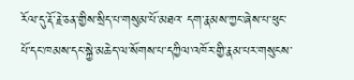རོལ་དུ་རྡོ་རྗེ་ཅན་གྱིས་སྲིད་པ་གསུམ་པོ་མཐའ་ དག་རྣམས་ཀྱང་ཞེས་པ་ཕུང་པོ་དང་ཁམས་དང་སྐྱེ་མཆེད་ལ་སོགས་པ་དཀྱིལ་འཁོར་གྱི་རྣམ་པར་གསུངས་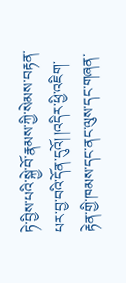ཏེ་བྱིས་པའི་སྐྱེ་བོ་རྣམས་ཀྱི་སེམས་བརྟན་པར་བྱ་བའི་དོན་དུའོ། །འདིར་ཕྱི་འཇིག་རྟེན་གྱི་ཁམས་དང་ནང་ལུས་དང་གཞན་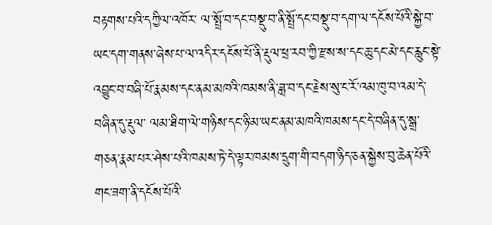བརྟགས་པའི་དཀྱིལ་འཁོར་ ལ་སྤྲོ་བ་དང་བསྡུ་བ་ནི་སྤྲོ་དང་བསྡུ་བ་དག་ལ་དངོས་པོའི་སྐྱེ་བ་ཡང་དག་གནས་ཞེས་པ་ལ་འདིར་དངོས་པོ་ནི་རྡུལ་ཕྲ་རབ་ཀྱི་རྫས་ས་དང་ཆུ་དང་མེ་དང་རླུང་སྟེ་འབྱུང་བ་བཞི་པོ་རྣམས་དང་ནམ་མཁའི་ཁམས་ནི་ཟླ་བ་དང་རྗེས་སུ་ང་རོ་འམ་ཁུ་བ་འམ་དེ་བཞིན་དུ་རྡུལ་ ལམ་ཐིག་ལེ་གཉིས་དང་ཉི་མ་ཡང་ནམ་མཁའི་ཁམས་དང་དེ་བཞིན་དུ་སྒྲ་གཅན་རྣམ་པར་ཤེས་པའི་ཁམས་ཏེ་དེ་ལྟར་ཁམས་དྲུག་གི་བདག་ཉིད་ཅན་སྐྱེས་བུ་ཆེན་པོའི་གང་ཟག་ནི་དངོས་པོའི་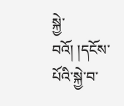སྐྱེ་བའོ། །དངོས་པོའི་སྐྱེ་བ་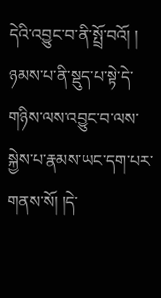དེའི་འབྱུང་བ་ནི་སྤྲོ་བའོ། ། ཉམས་པ་ནི་སྡུད་པ་སྟེ་དེ་གཉིས་ལས་འབྱུང་བ་ལས་སྐྱེས་པ་རྣམས་ཡང་དག་པར་གནས་སོ། །དེ་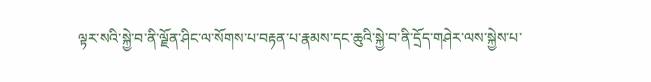ལྟར་སའི་སྐྱེ་བ་ནི་ལྗོན་ཤིང་ལ་སོགས་པ་བརྟན་པ་རྣམས་དང་ཆུའི་སྐྱེ་བ་ནི་དྲོད་གཤེར་ལས་སྐྱེས་པ་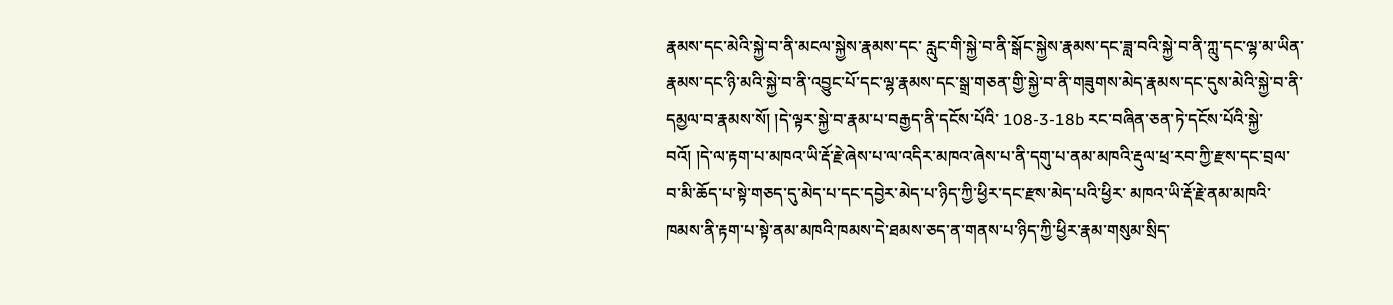རྣམས་དང་མེའི་སྐྱེ་བ་ནི་མངལ་སྐྱེས་རྣམས་དང་ རླུང་གི་སྐྱེ་བ་ནི་སྒོང་སྐྱེས་རྣམས་དང་ཟླ་བའི་སྐྱེ་བ་ནི་ཀླུ་དང་ལྷ་མ་ཡིན་རྣམས་དང་ཉི་མའི་སྐྱེ་བ་ནི་འབྱུང་པོ་དང་ལྷ་རྣམས་དང་སྒྲ་གཅན་གྱི་སྐྱེ་བ་ནི་གཟུགས་མེད་རྣམས་དང་དུས་མེའི་སྐྱེ་བ་ནི་དམྱལ་བ་རྣམས་སོ། །དེ་ལྟར་སྐྱེ་བ་རྣམ་པ་བརྒྱད་ནི་དངོས་པོའི་ 108-3-18b རང་བཞིན་ཅན་ཏེ་དངོས་པོའི་སྐྱེ་བའོ། །དེ་ལ་རྟག་པ་མཁའ་ཡི་རྡོ་རྗེ་ཞེས་པ་ལ་འདིར་མཁའ་ཞེས་པ་ནི་དགུ་པ་ནམ་མཁའི་རྡུལ་ཕྲ་རབ་ཀྱི་རྫས་དང་བྲལ་བ་མི་ཆོད་པ་སྟེ་གཅད་དུ་མེད་པ་དང་དབྱེར་མེད་པ་ཉིད་ཀྱི་ཕྱིར་དང་རྫས་མེད་པའི་ཕྱིར་ མཁའ་ཡི་རྡོ་རྗེ་ནམ་མཁའི་ཁམས་ནི་རྟག་པ་སྟེ་ནམ་མཁའི་ཁམས་དེ་ཐམས་ཅད་ན་གནས་པ་ཉིད་ཀྱི་ཕྱིར་རྣམ་གསུམ་སྲིད་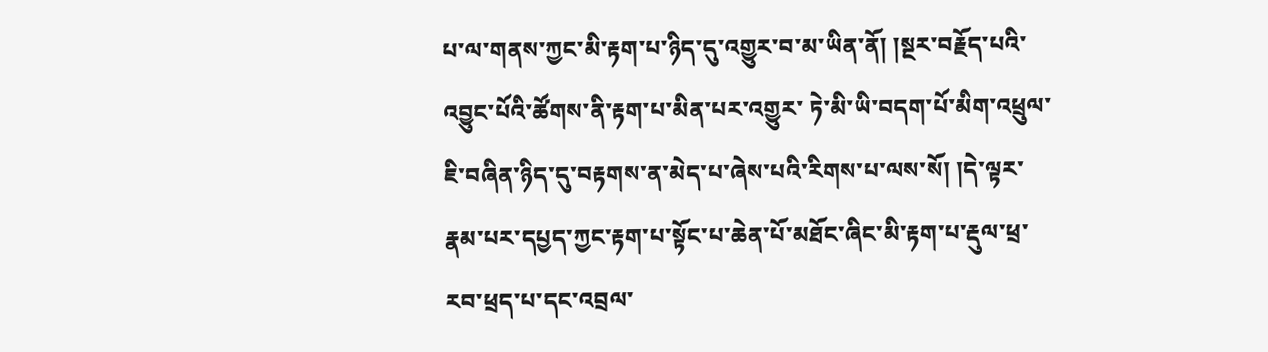པ་ལ་གནས་ཀྱང་མི་རྟག་པ་ཉིད་དུ་འགྱུར་བ་མ་ཡིན་ནོ། །སྔར་བརྗོད་པའི་འབྱུང་པོའི་ཚོགས་ནི་རྟག་པ་མིན་པར་འགྱུར་ ཏེ་མི་ཡི་བདག་པོ་མིག་འཕྲུལ་ཇི་བཞིན་ཉིད་དུ་བརྟགས་ན་མེད་པ་ཞེས་པའི་རིགས་པ་ལས་སོ། །དེ་ལྟར་རྣམ་པར་དཔྱད་ཀྱང་རྟག་པ་སྟོང་པ་ཆེན་པོ་མཐོང་ཞིང་མི་རྟག་པ་རྡུལ་ཕྲ་རབ་ཕྲད་པ་དང་འབྲལ་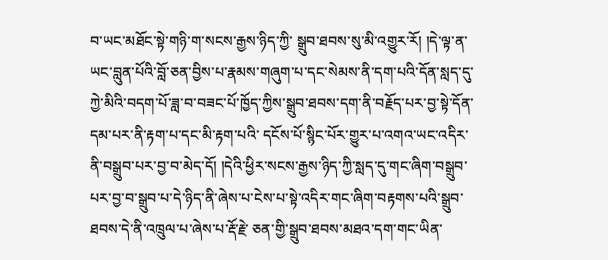བ་ཡང་མཐོང་སྟེ་གཉི་ག་སངས་རྒྱས་ཉིད་ཀྱི་ སྒྲུབ་ཐབས་སུ་མི་འགྱུར་རོ། །དེ་ལྟ་ན་ཡང་བླུན་པོའི་བློ་ཅན་བྱིས་པ་རྣམས་གཞུག་པ་དང་སེམས་ནི་དག་པའི་དོན་སླད་དུ་ཀྱེ་མིའི་བདག་པོ་ཟླ་བ་བཟང་པོ་ཁྱོད་ཀྱིས་སྒྲུབ་ཐབས་དག་ནི་བརྗོད་པར་བྱ་སྟེ་དོན་དམ་པར་ནི་རྟག་པ་དང་མི་རྟག་པའི་ དངོས་པོ་སྙིང་པོར་གྱུར་པ་འགའ་ཡང་འདིར་ནི་བསྒྲུབ་པར་བྱ་བ་མེད་དོ། །དེའི་ཕྱིར་སངས་རྒྱས་ཉིད་ཀྱི་སླད་དུ་གང་ཞིག་བསྒྲུབ་པར་བྱ་བ་སྒྲུབ་པ་དེ་ཉིད་ནི་ཞེས་པ་ངེས་པ་སྟེ་འདིར་གང་ཞིག་བརྟགས་པའི་སྒྲུབ་ཐབས་དེ་ནི་འཁྲུལ་པ་ཞེས་པ་རྡོ་རྗེ་ ཅན་གྱི་སྒྲུབ་ཐབས་མཐའ་དག་གང་ཡིན་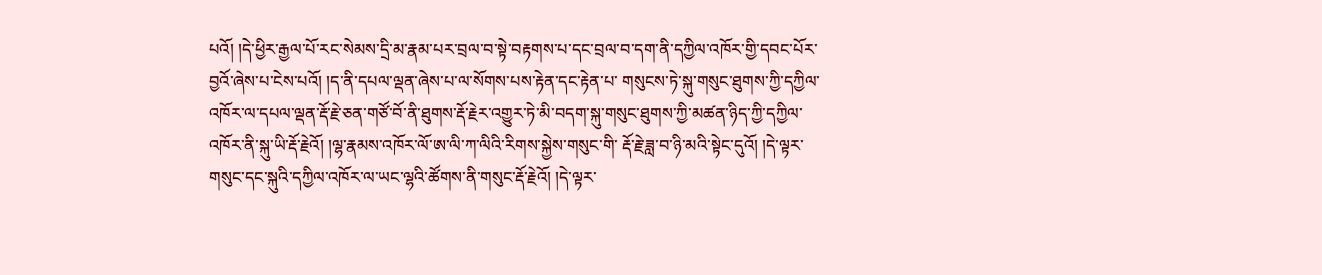པའོ། །དེ་ཕྱིར་རྒྱལ་པོ་རང་སེམས་དྲི་མ་རྣམ་པར་བྲལ་བ་སྟེ་བརྟགས་པ་དང་བྲལ་བ་དག་ནི་དཀྱིལ་འཁོར་གྱི་དབང་པོར་བྱའོ་ཞེས་པ་ངེས་པའོ། །ད་ནི་དཔལ་ལྡན་ཞེས་པ་ལ་སོགས་པས་རྟེན་དང་རྟེན་པ་ གསུངས་ཏེ་སྐུ་གསུང་ཐུགས་ཀྱི་དཀྱིལ་འཁོར་ལ་དཔལ་ལྡན་རྡོ་རྗེ་ཅན་གཙོ་བོ་ནི་ཐུགས་རྡོ་རྗེར་འགྱུར་ཏེ་མི་བདག་སྐུ་གསུང་ཐུགས་ཀྱི་མཚན་ཉིད་ཀྱི་དཀྱིལ་འཁོར་ནི་སྐུ་ཡི་རྡོ་རྗེའོ། །ལྷ་རྣམས་འཁོར་ལོ་ཨ་ལི་ཀ་ལིའི་རིགས་སྐྱེས་གསུང་གི་ རྡོ་རྗེ་ཟླ་བ་ཉི་མའི་སྟེང་དུའོ། །དེ་ལྟར་གསུང་དང་སྐུའི་དཀྱིལ་འཁོར་ལ་ཡང་ལྷའི་ཚོགས་ནི་གསུང་རྡོ་རྗེའོ། །དེ་ལྟར་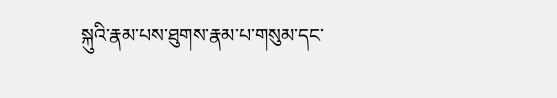སྐུའི་རྣམ་པས་ཐུགས་རྣམ་པ་གསུམ་དང་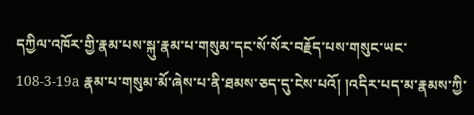དཀྱིལ་འཁོར་གྱི་རྣམ་པས་སྐུ་རྣམ་པ་གསུམ་དང་སོ་སོར་བརྗོད་པས་གསུང་ཡང་ 108-3-19a རྣམ་པ་གསུམ་མོ་ཞེས་པ་ནི་ཐམས་ཅད་དུ་ངེས་པའོ། །འདིར་པད་མ་རྣམས་ཀྱི་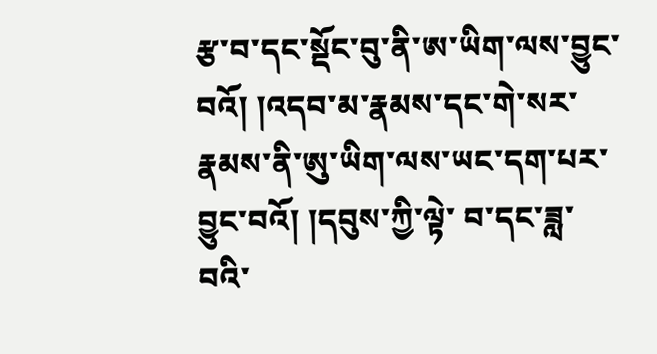རྩ་བ་དང་སྡོང་བུ་ནི་ཨ་ཡིག་ལས་བྱུང་བའོ། །འདབ་མ་རྣམས་དང་གེ་སར་རྣམས་ནི་ཨུ་ཡིག་ལས་ཡང་དག་པར་བྱུང་བའོ། །དབུས་ཀྱི་ལྟེ་ བ་དང་ཟླ་བའི་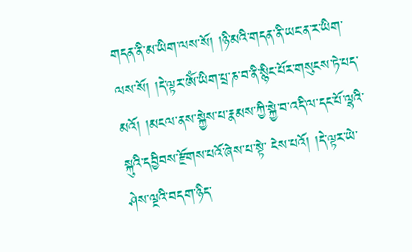གདན་ནི་མ་ཡིག་ལས་སོ། །ཉི་མའི་གདན་ནི་ཡང་ན་ར་ཡིག་ལས་སོ། །དེ་ལྟར་ཨོཾ་ཡིག་པྲ་ཎ་བ་ནི་སྙིང་པོར་གསུངས་ཏེ་པད་མའོ། །མངལ་ནས་སྐྱེས་པ་རྣམས་ཀྱི་སྐྱེ་བ་འདི་ལ་དང་པོ་ལྷའི་སྐུའི་དབྱིབས་རྫོགས་པའོ་ཞེས་པ་སྟེ་ ངེས་པའོ། །དེ་ལྟར་ཡེ་ཤེས་ལྔའི་བདག་ཉིད་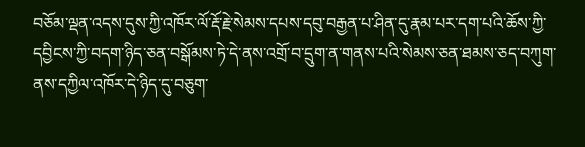བཅོམ་ལྡན་འདས་དུས་ཀྱི་འཁོར་ལོ་རྡོ་རྗེ་སེམས་དཔས་དབུ་བརྒྱན་པ་ཤིན་དུ་རྣམ་པར་དག་པའི་ཆོས་ཀྱི་དབྱིངས་ཀྱི་བདག་ཉིད་ཅན་བསྒོམས་ཏེ་དེ་ནས་འགྲོ་བ་དྲུག་ན་གནས་པའི་སེམས་ཅན་ཐམས་ཅད་བཀུག་ ནས་དཀྱིལ་འཁོར་དེ་ཉིད་དུ་བཅུག་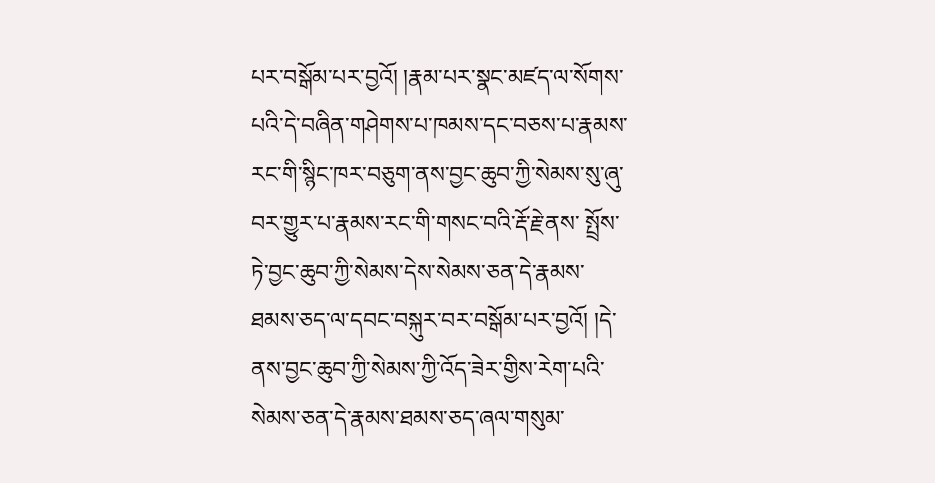པར་བསྒོམ་པར་བྱའོ། །རྣམ་པར་སྣང་མཛད་ལ་སོགས་པའི་དེ་བཞིན་གཤེགས་པ་ཁམས་དང་བཅས་པ་རྣམས་རང་གི་སྙིང་ཁར་བཅུག་ནས་བྱང་ཆུབ་ཀྱི་སེམས་སུ་ཞུ་བར་གྱུར་པ་རྣམས་རང་གི་གསང་བའི་རྡོ་རྗེ་ནས་ སྤྲོས་ཏེ་བྱང་ཆུབ་ཀྱི་སེམས་དེས་སེམས་ཅན་དེ་རྣམས་ཐམས་ཅད་ལ་དབང་བསྐུར་བར་བསྒོམ་པར་བྱའོ། །དེ་ནས་བྱང་ཆུབ་ཀྱི་སེམས་ཀྱི་འོད་ཟེར་གྱིས་རེག་པའི་སེམས་ཅན་དེ་རྣམས་ཐམས་ཅད་ཞལ་གསུམ་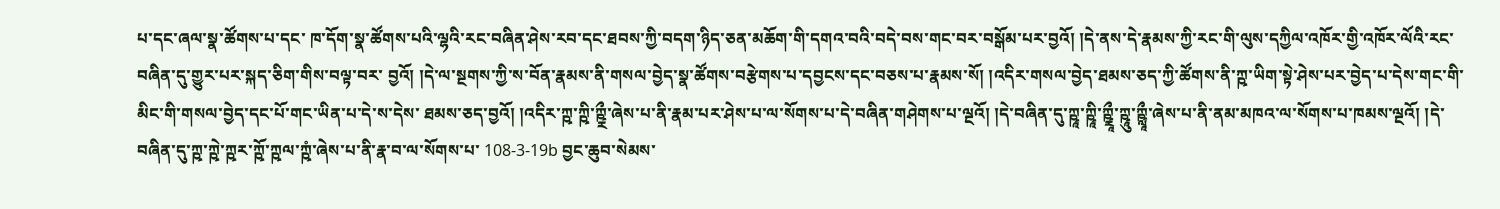པ་དང་ཞལ་སྣ་ཚོགས་པ་དང་ ཁ་དོག་སྣ་ཚོགས་པའི་ལྷའི་རང་བཞིན་ཤེས་རབ་དང་ཐབས་ཀྱི་བདག་ཉིད་ཅན་མཆོག་གི་དགའ་བའི་བདེ་བས་གང་བར་བསྒོམ་པར་བྱའོ། །དེ་ནས་དེ་རྣམས་ཀྱི་རང་གི་ལུས་དཀྱིལ་འཁོར་གྱི་འཁོར་ལོའི་རང་བཞིན་དུ་གྱུར་པར་སྐད་ཅིག་གིས་བལྟ་བར་ བྱའོ། །དེ་ལ་སྔགས་ཀྱི་ས་བོན་རྣམས་ནི་གསལ་བྱེད་སྣ་ཚོགས་བརྩེགས་པ་དབྱངས་དང་བཅས་པ་རྣམས་སོ། །འདིར་གསལ་བྱེད་ཐམས་ཅད་ཀྱི་ཚོགས་ནི་ཀྵ་ཡིག་སྟེ་ཤེས་པར་བྱེད་པ་དེས་གང་གི་མིང་གི་གསལ་བྱེད་དང་པོ་གང་ཡིན་པ་དེ་ས་དེས་ ཐམས་ཅད་བྱའོ། །འདིར་ཀྵ་ཀྵི་ཀྵྼྀ་ཞེས་པ་ནི་རྣམ་པར་ཤེས་པ་ལ་སོགས་པ་དེ་བཞིན་གཤེགས་པ་ལྔའོ། །དེ་བཞིན་དུ་ཀྵཱ་ཀྵཱི་ཀྵྼཱྀ་ཀྵཱུ་ཀྵླཱྀ་ཞེས་པ་ནི་ནམ་མཁའ་ལ་སོགས་པ་ཁམས་ལྔའོ། །དེ་བཞིན་དུ་ཀྵ་ཀྵེ་ཀྵར་ཀྵོ་ཀྵལ་ཀྵཾ་ཞེས་པ་ནི་རྣ་བ་ལ་སོགས་པ་ 108-3-19b བྱང་ཆུབ་སེམས་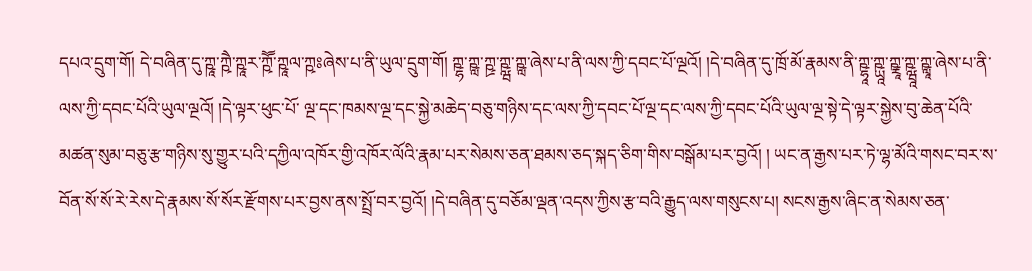དཔའ་དྲུག་གོ། དེ་བཞིན་དུ་ཀྵཱ་ཀྵཻ་ཀྵཱར་ཀྵཽ་ཀྵཱལ་ཀྵཿཞེས་པ་ནི་ཡུལ་དྲུག་གོ། ཀྵྷ་ཀྵླ་ཀྵྲ་ཀྵྺ་ཀྵླ་ཞེས་པ་ནི་ལས་ཀྱི་དབང་པོ་ལྔའོ། །དེ་བཞིན་དུ་ཁྲོ་མོ་རྣམས་ནི་ཀྵྷཱ་ཀྵྻཱ་ཀྵྼཱ་ཀྵྺཱ་ཀྵླཱ་ཞེས་པ་ནི་ལས་ཀྱི་དབང་པོའི་ཡུལ་ལྔའོ། །དེ་ལྟར་ཕུང་པོ་ ལྔ་དང་ཁམས་ལྔ་དང་སྐྱེ་མཆེད་བཅུ་གཉིས་དང་ལས་ཀྱི་དབང་པོ་ལྔ་དང་ལས་ཀྱི་དབང་པོའི་ཡུལ་ལྔ་སྟེ་དེ་ལྟར་སྐྱེས་བུ་ཆེན་པོའི་མཚན་སུམ་བཅུ་རྩ་གཉིས་སུ་གྱུར་པའི་དཀྱིལ་འཁོར་གྱི་འཁོར་ལོའི་རྣམ་པར་སེམས་ཅན་ཐམས་ཅད་སྐད་ཅིག་གིས་བསྒོམ་པར་བྱའོ། ། ཡང་ན་རྒྱས་པར་ཏེ་ལྷ་མོའི་གསང་བར་ས་བོན་སོ་སོ་རེ་རེས་དེ་རྣམས་སོ་སོར་རྫོགས་པར་བྱས་ནས་སྤྲོ་བར་བྱའོ། །དེ་བཞིན་དུ་བཅོམ་ལྡན་འདས་ཀྱིས་རྩ་བའི་རྒྱུད་ལས་གསུངས་པ། སངས་རྒྱས་ཞིང་ན་སེམས་ཅན་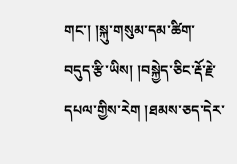གང་། །སྐུ་གསུམ་དམ་ཚིག་ བདུད་རྩི་ཡིས། །བསྐྱེད་ཅིང་རྡོ་རྗེ་དཔལ་གྱིས་རེག །ཐམས་ཅད་དེར་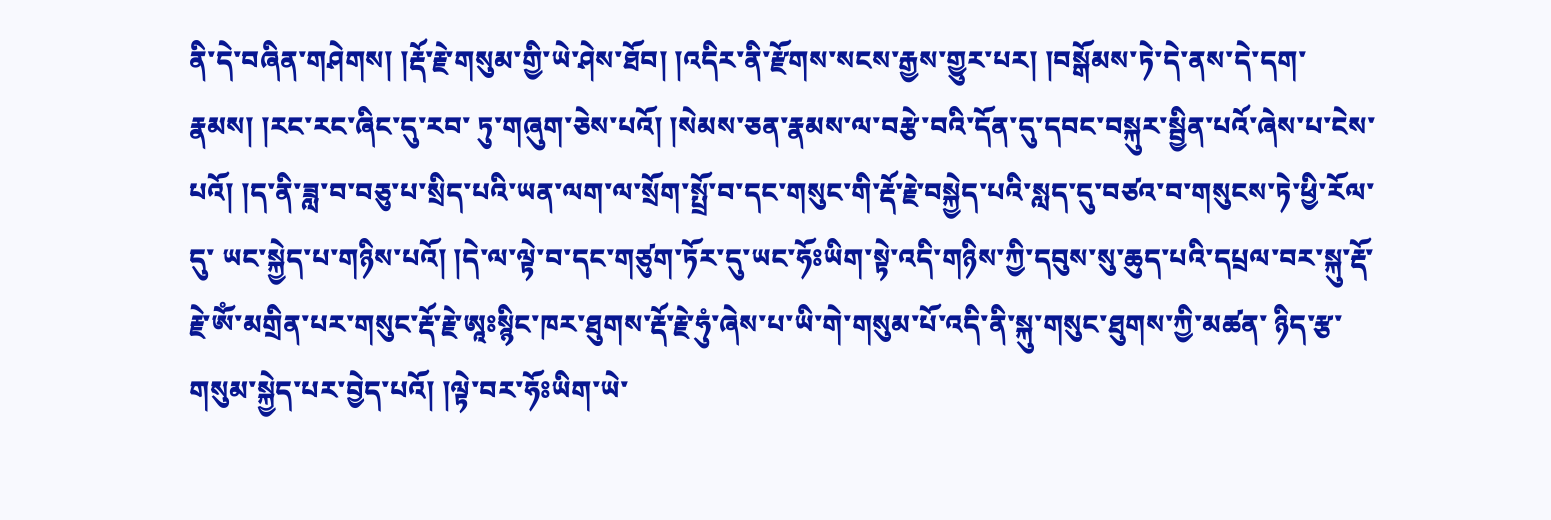ནི་དེ་བཞིན་གཤེགས། །རྡོ་རྗེ་གསུམ་གྱི་ཡེ་ཤེས་ཐོབ། །འདིར་ནི་རྫོགས་སངས་རྒྱས་གྱུར་པར། །བསྒོམས་ཏེ་དེ་ནས་དེ་དག་རྣམས། །རང་རང་ཞིང་དུ་རབ་ ཏུ་གཞུག་ཅེས་པའོ། །སེམས་ཅན་རྣམས་ལ་བརྩེ་བའི་དོན་དུ་དབང་བསྐུར་སྦྱིན་པའོ་ཞེས་པ་ངེས་པའོ། །ད་ནི་ཟླ་བ་བཅུ་པ་སྲིད་པའི་ཡན་ལག་ལ་སྲོག་སྤྲོ་བ་དང་གསུང་གི་རྡོ་རྗེ་བསྐྱེད་པའི་སླད་དུ་བཙའ་བ་གསུངས་ཏེ་ཕྱི་རོལ་དུ་ ཡང་སྐྱེད་པ་གཉིས་པའོ། །དེ་ལ་ལྟེ་བ་དང་གཙུག་ཏོར་དུ་ཡང་ཧོཿཡིག་སྟེ་འདི་གཉིས་ཀྱི་དབུས་སུ་ཆུད་པའི་དཔྲལ་བར་སྐུ་རྡོ་རྗེ་ཨོཾ་མགྲིན་པར་གསུང་རྡོ་རྗེ་ཨཱཿསྙིང་ཁར་ཐུགས་རྡོ་རྗེ་ཧུཾ་ཞེས་པ་ཡི་གེ་གསུམ་པོ་འདི་ནི་སྐུ་གསུང་ཐུགས་ཀྱི་མཚན་ ཉིད་རྩ་གསུམ་སྐྱེད་པར་བྱེད་པའོ། །ལྟེ་བར་ཧོཿཡིག་ཡེ་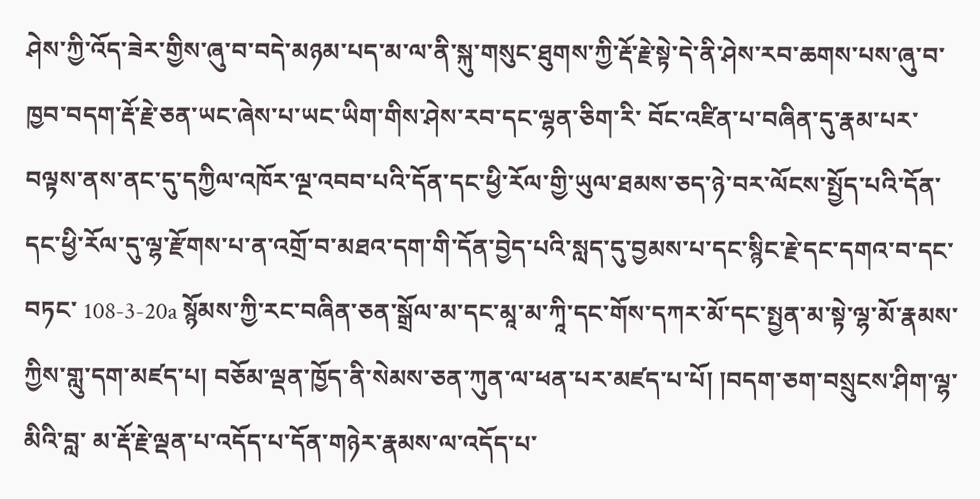ཤེས་ཀྱི་འོད་ཟེར་གྱིས་ཞུ་བ་བདེ་མཉམ་པད་མ་ལ་ནི་སྐུ་གསུང་ཐུགས་ཀྱི་རྡོ་རྗེ་སྟེ་དེ་ནི་ཤེས་རབ་ཆགས་པས་ཞུ་བ་ཁྱབ་བདག་རྡོ་རྗེ་ཅན་ཡང་ཞེས་པ་ཡང་ཡིག་གིས་ཤེས་རབ་དང་ལྷན་ཅིག་རི་ བོང་འཛིན་པ་བཞིན་དུ་རྣམ་པར་བལྟས་ནས་ནང་དུ་དཀྱིལ་འཁོར་ལྔ་འབབ་པའི་དོན་དང་ཕྱི་རོལ་གྱི་ཡུལ་ཐམས་ཅད་ཉེ་བར་ལོངས་སྤྱོད་པའི་དོན་དང་ཕྱི་རོལ་དུ་ལྷ་རྫོགས་པ་ན་འགྲོ་བ་མཐའ་དག་གི་དོན་བྱེད་པའི་སླད་དུ་བྱམས་པ་དང་སྙིང་རྗེ་དང་དགའ་བ་དང་བཏང་ 108-3-20a སྙོམས་ཀྱི་རང་བཞིན་ཅན་སྒྲོལ་མ་དང་མཱ་མ་ཀཱི་དང་གོས་དཀར་མོ་དང་སྤྱན་མ་སྟེ་ལྷ་མོ་རྣམས་ཀྱིས་གླུ་དག་མཛད་པ། བཅོམ་ལྡན་ཁྱོད་ནི་སེམས་ཅན་ཀུན་ལ་ཕན་པར་མཛད་པ་པོ། །བདག་ཅག་བསྲུངས་ཤིག་ལྷ་མིའི་བླ་ མ་རྡོ་རྗེ་ལྡན་པ་འདོད་པ་དོན་གཉེར་རྣམས་ལ་འདོད་པ་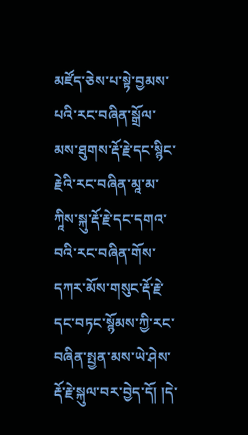མཛོད་ཅེས་པ་སྟེ་བྱམས་པའི་རང་བཞིན་སྒྲོལ་མས་ཐུགས་རྡོ་རྗེ་དང་སྙིང་རྗེའི་རང་བཞིན་མཱ་མ་ཀཱིས་སྐུ་རྡོ་རྗེ་དང་དགའ་བའི་རང་བཞིན་གོས་དཀར་མོས་གསུང་རྡོ་རྗེ་དང་བཏང་སྙོམས་ཀྱི་རང་ བཞིན་སྤྱན་མས་ཡེ་ཤེས་རྡོ་རྗེ་སྐུལ་བར་བྱེད་དོ། །དེ་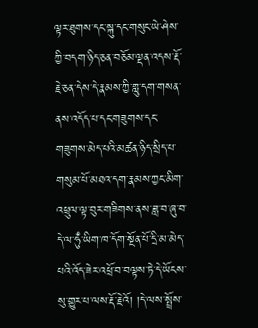ལྟར་ཐུགས་དང་སྐུ་དང་གསུང་ཡེ་ཤེས་ཀྱི་བདག་ཉིད་ཅན་བཅོམ་ལྡན་འདས་རྡོ་རྗེ་ཅན་དེས་དེ་རྣམས་ཀྱི་གླུ་དག་གསན་ནས་འདོད་པ་དང་གཟུགས་དང་གཟུགས་མེད་པའི་མཚན་ཉིད་སྲིད་པ་ གསུམ་པོ་མཐའ་དག་རྣམས་ཀྱང་མིག་འཕྲུལ་ལྟ་བུར་གཟིགས་ནས་ཟླ་བ་ཞུ་བ་དེ་ལ་ཧུྃ་ཡིག་ཁ་དོག་སྔོན་པོ་དྲི་མ་མེད་པའི་འོད་ཟེར་འཕྲོ་བ་བལྟས་ཏེ་དེ་ཡོངས་སུ་གྱུར་པ་ལས་རྡོ་རྗེའོ། །དེ་ལས་སྤྲོས་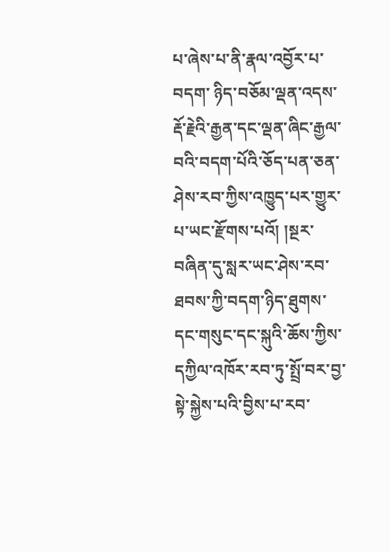པ་ཞེས་པ་ནི་རྣལ་འབྱོར་པ་བདག་ ཉིད་བཅོམ་ལྡན་འདས་རྡོ་རྗེའི་རྒྱན་དང་ལྡན་ཞིང་རྒྱལ་བའི་བདག་པོའི་ཅོད་པན་ཅན་ཤེས་རབ་ཀྱིས་འཁྱུད་པར་གྱུར་པ་ཡང་རྫོགས་པའོ། །སྔར་བཞིན་དུ་སླར་ཡང་ཤེས་རབ་ཐབས་ཀྱི་བདག་ཉིད་ཐུགས་དང་གསུང་དང་སྐུའི་ཆོས་ཀྱིས་ དཀྱིལ་འཁོར་རབ་ཏུ་སྤྲོ་བར་བྱ་སྟེ་སྐྱེས་པའི་བྱིས་པ་རབ་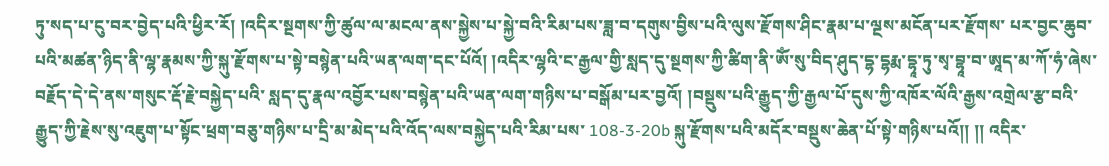ཏུ་སད་པ་ངུ་བར་བྱེད་པའི་ཕྱིར་རོ། །འདིར་སྔགས་ཀྱི་ཚུལ་ལ་མངལ་ནས་སྐྱེས་པ་སྐྱེ་བའི་རིམ་པས་ཟླ་བ་དགུས་བྱིས་པའི་ལུས་རྫོགས་ཤིང་རྣམ་པ་ལྔས་མངོན་པར་རྫོགས་ པར་བྱང་ཆུབ་པའི་མཚན་ཉིད་ནི་ལྷ་རྣམས་ཀྱི་སྐུ་རྫོགས་པ་སྟེ་བསྙེན་པའི་ཡན་ལག་དང་པོའོ། །འདིར་ལྷའི་ང་རྒྱལ་གྱི་སླད་དུ་སྔགས་ཀྱི་ཚིག་ནི་ཨོཾ་སུ་བིད་ཤུད་དྷ་དྷརྨ་དྷཱ་ཏུ་སྭ་བྷཱ་བ་ཨཱད་མ་ཀོ་ཧཾ་ཞེས་བརྗོད་དེ་དེ་ནས་གསུང་རྡོ་རྗེ་བསྐྱེད་པའི་ སླད་དུ་རྣལ་འབྱོར་པས་བསྙེན་པའི་ཡན་ལག་གཉིས་པ་བསྒོམ་པར་བྱའོ། །བསྡུས་པའི་རྒྱུད་ཀྱི་རྒྱལ་པོ་དུས་ཀྱི་འཁོར་ལོའི་རྒྱས་འགྲེལ་རྩ་བའི་རྒྱུད་ཀྱི་རྗེས་སུ་འཇུག་པ་སྟོང་ཕྲག་བཅུ་གཉིས་པ་དྲི་མ་མེད་པའི་འོད་ལས་བསྐྱེད་པའི་རིམ་པས་ 108-3-20b སྐུ་རྫོགས་པའི་མདོར་བསྡུས་ཆེན་པོ་སྟེ་གཉིས་པའོ།། །། འདིར་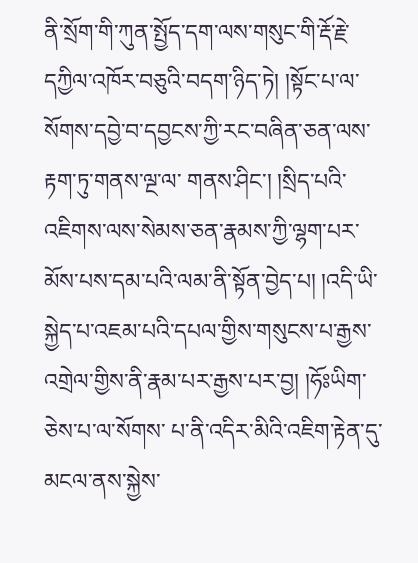ནི་སྲོག་གི་ཀུན་སྤྱོད་དག་ལས་གསུང་གི་རྡོ་རྗེ་དཀྱིལ་འཁོར་བཅུའི་བདག་ཉིད་ཏེ། །སྟོང་པ་ལ་སོགས་དབྱེ་བ་དབྱངས་ཀྱི་རང་བཞིན་ཅན་ལས་རྟག་ཏུ་གནས་ལྔ་ལ་ གནས་ཤིང་། །སྲིད་པའི་འཇིགས་ལས་སེམས་ཅན་རྣམས་ཀྱི་ལྷག་པར་མོས་པས་དམ་པའི་ལམ་ནི་སྟོན་བྱེད་པ། །འདི་ཡི་སྐྱེད་པ་འཇམ་པའི་དཔལ་གྱིས་གསུངས་པ་རྒྱས་འགྲེལ་གྱིས་ནི་རྣམ་པར་རྒྱས་པར་བྱ། །ཧོཿཡིག་ཅེས་པ་ལ་སོགས་ པ་ནི་འདིར་མིའི་འཇིག་རྟེན་དུ་མངལ་ནས་སྐྱེས་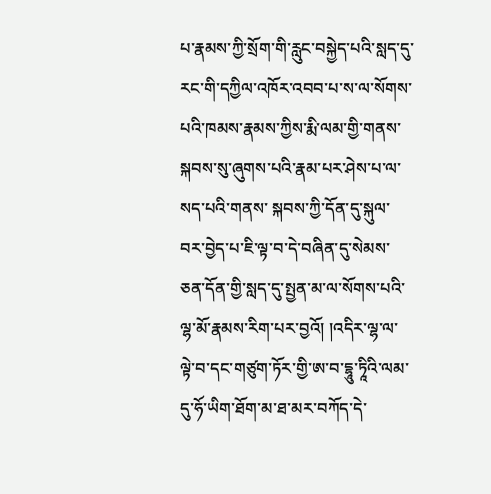པ་རྣམས་ཀྱི་སྲོག་གི་རླུང་བསྐྱེད་པའི་སླད་དུ་རང་གི་དཀྱིལ་འཁོར་འབབ་པ་ས་ལ་སོགས་པའི་ཁམས་རྣམས་ཀྱིས་རྨི་ལམ་གྱི་གནས་སྐབས་སུ་ཞུགས་པའི་རྣམ་པར་ཤེས་པ་ལ་སད་པའི་གནས་ སྐབས་ཀྱི་དོན་དུ་སྐུལ་བར་བྱེད་པ་ཇི་ལྟ་བ་དེ་བཞིན་དུ་སེམས་ཅན་དོན་གྱི་སླད་དུ་སྤྱན་མ་ལ་སོགས་པའི་ལྷ་མོ་རྣམས་རིག་པར་བྱའོ། །འདིར་ལྷ་ལ་ལྟེ་བ་དང་གཙུག་ཏོར་གྱི་ཨ་བ་དྷཱུ་ཏཱིའི་ལམ་དུ་ཧོ་ཡིག་ཐོག་མ་ཐ་མར་བཀོད་དེ་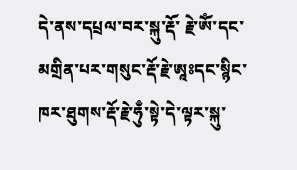དེ་ནས་དཔྲལ་བར་སྐུ་རྡོ་ རྗེ་ཨོཾ་དང་མགྲིན་པར་གསུང་རྡོ་རྗེ་ཨཱཿདང་སྙིང་ཁར་ཐུགས་རྡོ་རྗེ་ཧུྃ་སྟེ་དེ་ལྟར་སྐུ་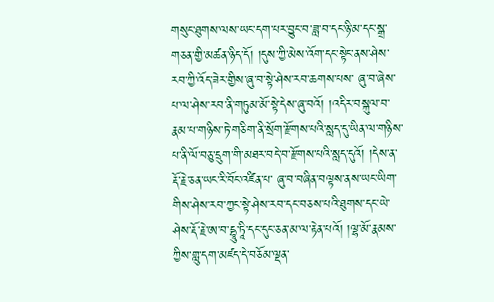གསུང་ཐུགས་ལས་ཡང་དག་པར་བྱུང་བ་ཟླ་བ་དང་ཉི་མ་དང་སྒྲ་གཅན་གྱི་མཚན་ཉིད་དོ། །དུས་ཀྱི་མེས་འོག་དང་སྟེང་ནས་ཤེས་རབ་ཀྱི་འོད་ཟེར་གྱིས་ཞུ་བ་སྟེ་ཤེས་རབ་ཆགས་པས་ ཞུ་བ་ཞེས་པ་ལ་ཤེས་རབ་ནི་གཏུམ་མོ་སྟེ་དེས་ཞུ་བའོ། །འདིར་བསྐུལ་བ་རྣམ་པ་གཉིས་ཏེ་གཅིག་ནི་སྲོག་རྫོགས་པའི་སླད་དུ་ཡིན་ལ་གཉིས་པ་ནི་ལོ་བཅུ་དྲུག་གི་མཐར་བདེ་བ་རྫོགས་པའི་སླད་དུའོ། །དེས་ན་རྡོ་རྗེ་ཅན་ཡང་རི་བོང་འཛིན་པ་ ཞུ་བ་བཞིན་བལྟས་ནས་ཡང་ཡིག་གིས་ཤེས་རབ་ཀྱང་སྟེ་ཤེས་རབ་དང་བཅས་པའི་ཐུགས་དང་ཡེ་ཤེས་རྡོ་རྗེ་ཨ་བ་དྷཱུ་ཏཱི་དང་དུང་ཅན་མ་ལ་རྟེན་པའོ། །ལྷ་མོ་རྣམས་ཀྱིས་གླུ་དག་མཛད་དེ་བཅོམ་ལྡན་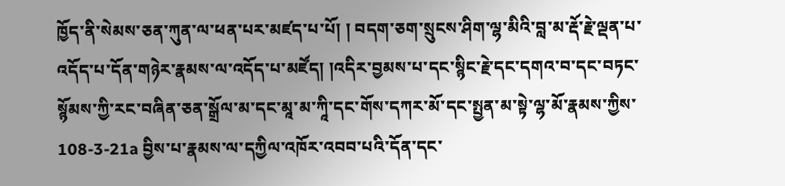ཁྱོད་ནི་སེམས་ཅན་ཀུན་ལ་ཕན་པར་མཛད་པ་པོ། ། བདག་ཅག་སྲུངས་ཤིག་ལྷ་མིའི་བླ་མ་རྡོ་རྗེ་ལྡན་པ་འདོད་པ་དོན་གཉེར་རྣམས་ལ་འདོད་པ་མཛོད། །འདིར་བྱམས་པ་དང་སྙིང་རྗེ་དང་དགའ་བ་དང་བཏང་སྙོམས་ཀྱི་རང་བཞིན་ཅན་སྒྲོལ་མ་དང་མཱ་མ་ཀཱི་དང་གོས་དཀར་མོ་དང་སྤྱན་མ་སྟེ་ལྷ་མོ་རྣམས་ཀྱིས་ 108-3-21a བྱིས་པ་རྣམས་ལ་དཀྱིལ་འཁོར་འབབ་པའི་དོན་དང་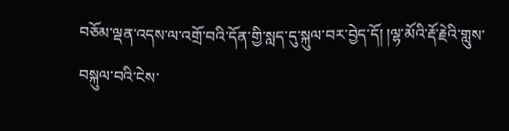བཅོམ་ལྡན་འདས་ལ་འགྲོ་བའི་དོན་གྱི་སླད་དུ་སྐུལ་བར་བྱེད་དོ། །ལྷ་མོའི་རྡོ་རྗེའི་གླུས་བསྐུལ་བའི་ངེས་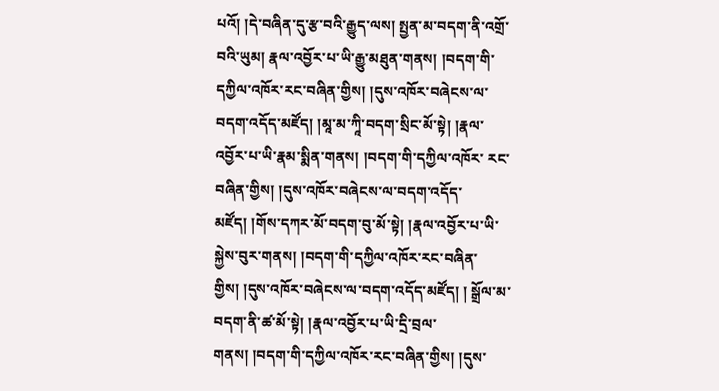པའོ། །དེ་བཞིན་དུ་རྩ་བའི་རྒྱུད་ལས། སྤྱན་མ་བདག་ནི་འགྲོ་ བའི་ཡུམ། རྣལ་འབྱོར་པ་ཡི་རྒྱུ་མཐུན་གནས། །བདག་གི་དཀྱིལ་འཁོར་རང་བཞིན་གྱིས། །དུས་འཁོར་བཞེངས་ལ་བདག་འདོད་མཛོད། །མཱ་མ་ཀཱི་བདག་སྲིང་མོ་སྟེ། །རྣལ་འབྱོར་པ་ཡི་རྣམ་སྨིན་གནས། །བདག་གི་དཀྱིལ་འཁོར་ རང་བཞིན་གྱིས། །དུས་འཁོར་བཞེངས་ལ་བདག་འདོད་མཛོད། །གོས་དཀར་མོ་བདག་བུ་མོ་སྟེ། །རྣལ་འབྱོར་པ་ཡི་སྐྱེས་བུར་གནས། །བདག་གི་དཀྱིལ་འཁོར་རང་བཞིན་གྱིས། །དུས་འཁོར་བཞེངས་ལ་བདག་འདོད་མཛོད། ། སྒྲོལ་མ་བདག་ནི་ཚ་མོ་སྟེ། །རྣལ་འབྱོར་པ་ཡི་དྲི་བྲལ་གནས། །བདག་གི་དཀྱིལ་འཁོར་རང་བཞིན་གྱིས། །དུས་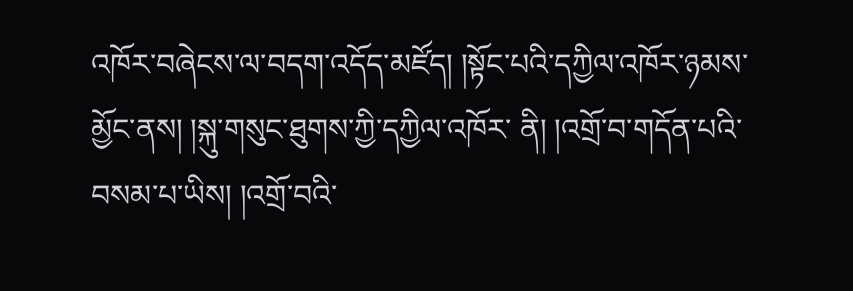འཁོར་བཞེངས་ལ་བདག་འདོད་མཛོད། །སྟོང་པའི་དཀྱིལ་འཁོར་ཉམས་མྱོང་ནས། །སྐུ་གསུང་ཐུགས་ཀྱི་དཀྱིལ་འཁོར་ ནི། །འགྲོ་བ་གདོན་པའི་བསམ་པ་ཡིས། །འགྲོ་བའི་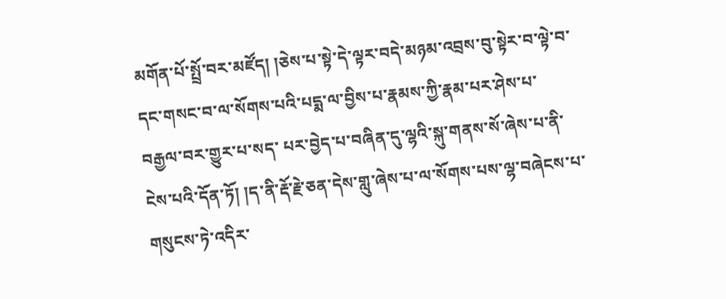མགོན་པོ་སྤྲོ་བར་མཛོད། །ཅེས་པ་སྟེ་དེ་ལྟར་བདེ་མཉམ་འབྲས་བུ་སྟེར་བ་ལྟེ་བ་དང་གསང་བ་ལ་སོགས་པའི་པདྨ་ལ་བྱིས་པ་རྣམས་ཀྱི་རྣམ་པར་ཤེས་པ་བརྒྱལ་བར་གྱུར་པ་སད་ པར་བྱེད་པ་བཞིན་དུ་ལྷའི་སྐུ་གནས་སོ་ཞེས་པ་ནི་ངེས་པའི་དོན་ཏོ། །ད་ནི་རྡོ་རྗེ་ཅན་དེས་གླུ་ཞེས་པ་ལ་སོགས་པས་ལྷ་བཞེངས་པ་གསུངས་ཏེ་འདིར་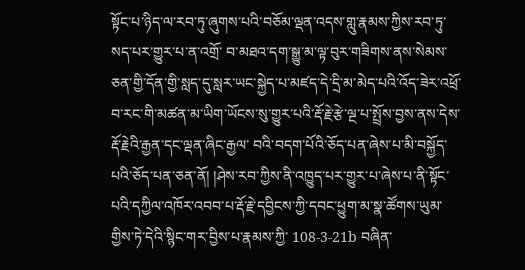སྟོང་པ་ཉིད་ལ་རབ་ཏུ་ཞུགས་པའི་བཅོམ་ལྡན་འདས་གླུ་རྣམས་ཀྱིས་རབ་ཏུ་སད་པར་གྱུར་པ་ན་འགྲོ་ བ་མཐའ་དག་སྒྱུ་མ་ལྟ་བུར་གཟིགས་ནས་སེམས་ཅན་གྱི་དོན་གྱི་སླད་དུ་སླར་ཡང་སྐྱེད་པ་མཛད་དེ་དྲི་མ་མེད་པའི་འོད་ཟེར་འཕྲོ་བ་རང་གི་མཚན་མ་ཡིག་ཡོངས་སུ་གྱུར་པའི་རྡོ་རྗེ་རྩེ་ལྔ་པ་སྤྲོས་བྱས་ནས་དེས་རྡོ་རྗེའི་རྒྱན་དང་ལྡན་ཞིང་རྒྱལ་ བའི་བདག་པོའི་ཅོད་པན་ཞེས་པ་མི་བསྐྱོད་པའི་ཅོད་པན་ཅན་ནོ། །ཤེས་རབ་ཀྱིས་ནི་འཁྱུད་པར་གྱུར་པ་ཞེས་པ་ནི་སྟོང་པའི་དཀྱིལ་འཁོར་འབབ་པ་རྡོ་རྗེ་དབྱིངས་ཀྱི་དབང་ཕྱུག་མ་སྣ་ཚོགས་ཡུམ་གྱིས་ཏེ་དེའི་སྙིང་གར་བྱིས་པ་རྣམས་ཀྱི་ 108-3-21b བཞིན་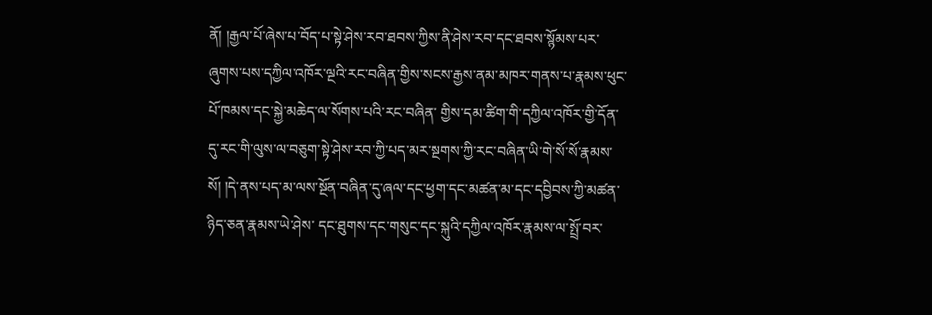ནོ། །རྒྱལ་པོ་ཞེས་པ་བོད་པ་སྟེ་ཤེས་རབ་ཐབས་ཀྱིས་ནི་ཤེས་རབ་དང་ཐབས་སྙོམས་པར་ཞུགས་པས་དཀྱིལ་འཁོར་ལྔའི་རང་བཞིན་གྱིས་སངས་རྒྱས་ནམ་མཁར་གནས་པ་རྣམས་ཕུང་པོ་ཁམས་དང་སྐྱེ་མཆེད་ལ་སོགས་པའི་རང་བཞིན་ གྱིས་དམ་ཚིག་གི་དཀྱིལ་འཁོར་གྱི་དོན་དུ་རང་གི་ལུས་ལ་བཅུག་སྟེ་ཤེས་རབ་ཀྱི་པད་མར་སྔགས་ཀྱི་རང་བཞིན་ཡི་གེ་སོ་སོ་རྣམས་སོ། །དེ་ནས་པད་མ་ལས་སྔོན་བཞིན་དུ་ཞལ་དང་ཕྱག་དང་མཚན་མ་དང་དབྱིབས་ཀྱི་མཚན་ཉིད་ཅན་རྣམས་ཡེ་ཤེས་ དང་ཐུགས་དང་གསུང་དང་སྐུའི་དཀྱིལ་འཁོར་རྣམས་ལ་སྤྲོ་བར་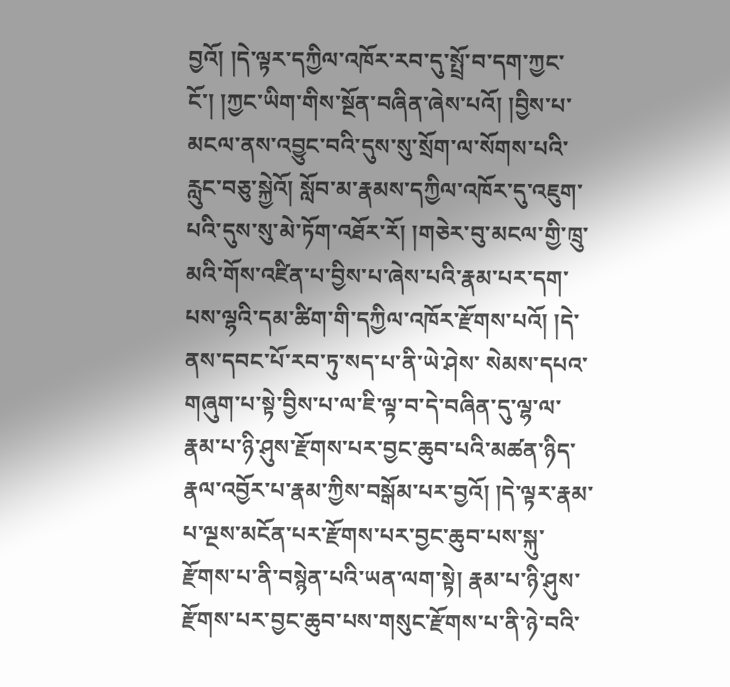བྱའོ། །དེ་ལྟར་དཀྱིལ་འཁོར་རབ་དུ་སྤྲོ་བ་དག་ཀྱང་ངོ་། །ཀྱང་ཡིག་གིས་སྔོན་བཞིན་ཞེས་པའོ། །བྱིས་པ་མངལ་ནས་འབྱུང་བའི་དུས་སུ་སྲོག་ལ་སོགས་པའི་རླུང་བཅུ་སྐྱེའོ། སློབ་མ་རྣམས་དཀྱིལ་འཁོར་དུ་འཇུག་པའི་དུས་སུ་མེ་ཏོག་འཐོར་རོ། །གཅེར་བུ་མངལ་གྱི་ཁྲུ་མའི་གོས་འཛིན་པ་བྱིས་པ་ཞེས་པའི་རྣམ་པར་དག་པས་ལྷའི་དམ་ཚིག་གི་དཀྱིལ་འཁོར་རྫོགས་པའོ། །དེ་ནས་དབང་པོ་རབ་ཏུ་སད་པ་ནི་ཡེ་ཤེས་ སེམས་དཔའ་གཞུག་པ་སྟེ་བྱིས་པ་ལ་ཇི་ལྟ་བ་དེ་བཞིན་དུ་ལྷ་ལ་རྣམ་པ་ཉི་ཤུས་རྫོགས་པར་བྱང་ཆུབ་པའི་མཚན་ཉིད་རྣལ་འབྱོར་པ་རྣམ་ཀྱིས་བསྒོམ་པར་བྱའོ། །དེ་ལྟར་རྣམ་པ་ལྔས་མངོན་པར་རྫོགས་པར་བྱང་ཆུབ་པས་སྐུ་ རྫོགས་པ་ནི་བསྙེན་པའི་ཡན་ལག་སྟེ། རྣམ་པ་ཉི་ཤུས་རྫོགས་པར་བྱང་ཆུབ་པས་གསུང་རྫོགས་པ་ནི་ཉེ་བའི་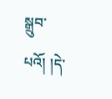སྒྲུབ་པའོ། །དེ་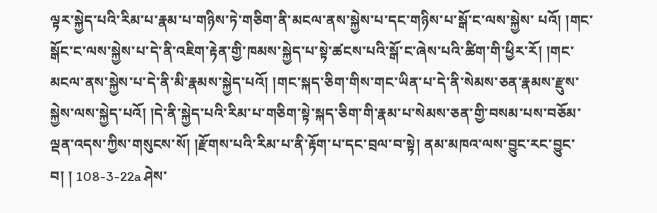ལྟར་སྐྱེད་པའི་རིམ་པ་རྣམ་པ་གཉིས་ཏེ་གཅིག་ནི་མངལ་ནས་སྐྱེས་པ་དང་གཉིས་པ་སྒོ་ང་ལས་སྐྱེས་ པའོ། །གང་སྒོང་ང་ལས་སྐྱེས་པ་དེ་ནི་འཇིག་རྟེན་གྱི་ཁམས་སྐྱེད་པ་སྟེ་ཚངས་པའི་སྒོ་ང་ཞེས་པའི་ཚིག་གི་ཕྱིར་རོ། །གང་མངལ་ནས་སྐྱེས་པ་དེ་ནི་མི་རྣམས་སྐྱེད་པའོ། །གང་སྐད་ཅིག་གིས་གང་ཡིན་པ་དེ་ནི་སེམས་ཅན་རྣམས་རྫུས་ སྐྱེས་ལས་སྐྱེད་པའོ། །དེ་ནི་སྐྱེད་པའི་རིམ་པ་གཅིག་སྟེ་སྐད་ཅིག་གི་རྣམ་པ་སེམས་ཅན་གྱི་བསམ་པས་བཅོམ་ལྡན་འདས་ཀྱིས་གསུངས་སོ། །རྫོགས་པའི་རིམ་པ་ནི་རྟོག་པ་དང་བྲལ་བ་སྟེ། ནམ་མཁའ་ལས་བྱུང་རང་བྱུང་བ། ། 108-3-22a ཤེས་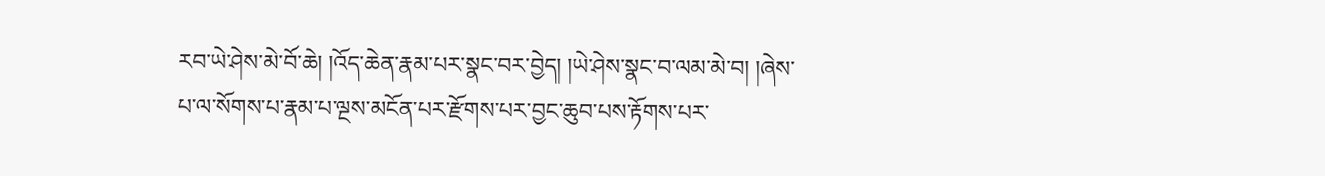རབ་ཡེ་ཤེས་མེ་བོ་ཆེ། །འོད་ཆེན་རྣམ་པར་སྣང་བར་བྱེད། །ཡེ་ཤེས་སྣང་བ་ལམ་མེ་བ། །ཞེས་པ་ལ་སོགས་པ་རྣམ་པ་ལྔས་མངོན་པར་རྫོགས་པར་བྱང་ཆུབ་པས་རྟོགས་པར་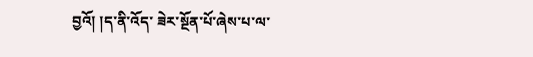བྱའོ། །ད་ནི་འོད་ ཟེར་སྔོན་པོ་ཞེས་པ་ལ་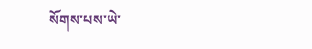སོགས་པས་ཡེ་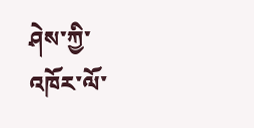ཤེས་ཀྱི་འཁོར་ལོ་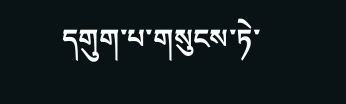དགུག་པ་གསུངས་ཏེ་